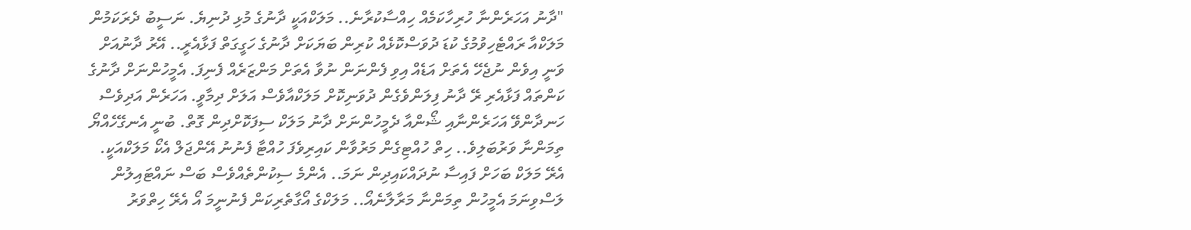"ދާނު އަހަރެންނާ ހުރިހާކަމެއް ހިއްސާކުރާނެ.. މަލަކްއަކީ ދާނުގެ މުޅި ދުނިޔެ. ނަސީބު ދެރަކަމުން މަލަކްއާ ރައްޓެހިވުމުގެ ކުޑަ ދުވަސްކޮޅެއް ކުރިން ބަޔަކަށް ދާނުގެ ހަގީގަތް ފަޅާއެރީ.. އޭރު ދާނުއަށް ވަނީ އިވެން ނުޖެހޭ އެތަށް އަޑެއް އިވި ފެންނަން ނުވާ އެތަށް މަންޒަރެއް ފެނިފަ. އެމީހުންނަށް ދާނުގެ ކަންތައް ފަޅާއެރި ރޭ ދާނު ފިލަންވެގެން ދުވަނިކޮށް މަލަކްއާވެސް އަލަށް ދިމާވީ. އަހަރެން އަދިވެސް ހަނދާންވޭ އަހަރެންނާއި ޝޯންއާ ދެމީހުންނަށް ދާނު މަލަކް ސިފަކޮށްދިން ގޮތް. ބުނީ އެނގޭހެއްޔޯ ތިމަންނާ ވަރުބަލިވެ.. ހިތް ހުއްޓިގެން މަރުވާން ކައިރިވެފަ ހުއްޓާ ފެނުނު އޭންޖަލް އެކޯ މަލަކްއަކީ. އެރޭ މަލަކް ބަހަށް ފައިސާ ނުދައްކައިދިން ނަމަ.. އެންމެ ސިކުންތެއްވެސް ބަސް ނައްޓައިލުން ލަސްވިނަމަ އެމީހުން ތިމަންނާ މަރާލާނެއޯ.. މަލަކްގެ އޯގާތެރިކަން ފެނުނީމަ އޯ އެރޭ ހިތްވަރު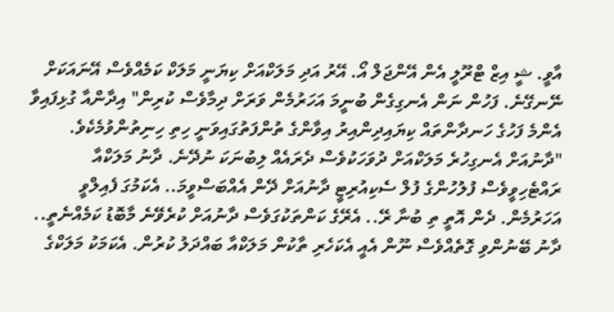އާވީ. ޝީ އިޒް ޓްރޫލީ އެން އޭންޖަލް އޯ. އޭރު އަދި މަލަކްއަށް ކިޔަނީ މަލަކް ކަމެއްވެސް އޭނައަކަށް ނޭނގޭނެ. ފަހުން ނަން އެނގިގެން ބުނީމަ އަހަރުމެން ވަރަށް ދިމާވެސް ކުރިން" އިދާންއާ ގުޅިފައިވާ އެންމެ ފަހުގެ ހަނދާންތައް ކިޔައިދިންއިރު އިވާންގެ ތުންފަތުގައިވަނީ ހިތި ހިނިތުންވުމެކެވެ.
"ދާނުއަށް އެނގިހުރެ މަލަކްއަށް ދުވަހަކުވެސް ދެރައެއް ލިބުނަކަ ނުދޭނެ. ދާނު މަލަކްއާ ރައްޓެހިވީވެސް ފުލުހުންގެ ފުލް ސެކިއުރިޓީ ދާނުއަށް ދޭން އެއްބަސްވީމަ.. އެކަމުގަ ފެއިލްވީ އަހަރުމެން. ދެން އޮތީ ތި ބުނާ ރޭ.. އެރޭގެ ކަންތަކުގަވެސް ދާނުއަށް ކުރެވޭނެ މާބޮޑު ކަމެއްނެތީ.. ދާނު ބޭނުންވި ގޮތެއްވެސް ނޫން އެއީ އެކަހެރި ތާކުން މަލަކްއާ ބައްދަލު ކުރުން. އެކަމަކު މަލަކްގެ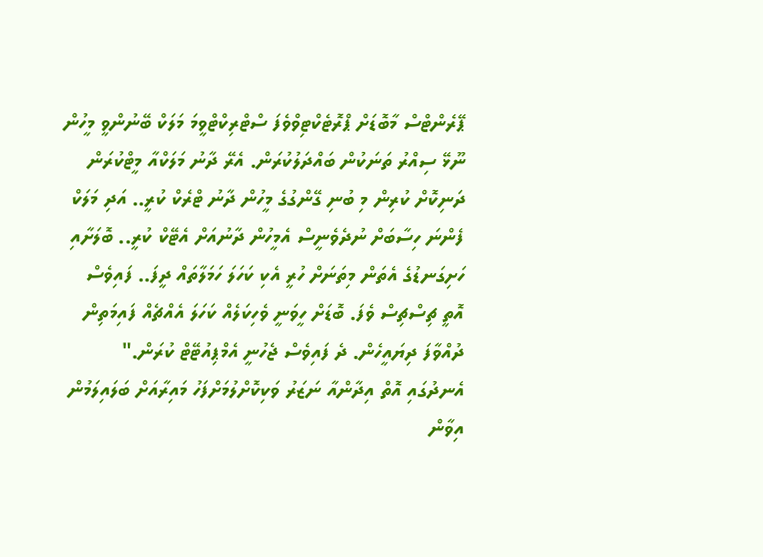ޕޭރެންޓްސް މާބޮޑަށް ޕްރޮޓެކްޓިވްވެފަ ސްޓްރިކްޓްވީމަ މަލަކް ބޭނުންވީ މީހުން ނޫޅޭ ސިއްރު ތަނަކުން ބައްދަލުކުރަން. އެރޭ ދާނު މަލަކްއާ މީޓްކުރަން ދަނިކޮށް ކުރިން މި ބުނި ގޭންގުގެ މީހުން ދާނު ޓްރެކް ކުރީ.. އަދި މަލަކް ފެންނަ ހިސާބަށް ނުދެވެނީސް އެމީހުން ދާނުއަށް އެޓޭކް ކުރީ.. ބޮލަށާއި ހަށިގަނޑުގެ އެތަން މިތަނަށް ހުރީ އެކި ކަހަލަ ހަމަލާތައް ދީފަ.. ފައިވެސް އޮތީ ޗިސްޗިސް ވެފަ. ބޮޑަށް ހީވަނީ ވެހިކަލެއް ކަހަލަ އެއްޗެއް ފައިމަތިން ދުއްވާފަ ދިޔައީހެން. ދެ ފައިވެސް ޖެހުނީ އެމްޕިއުޓޭޓް ކުރަން." އެނދުގައި އޮތް އިދާންއާ ނަޒަރު ވަކިކޮށްލުމަށްފަހު މައިރާއަށް ބަލައިލަމުން އިވާން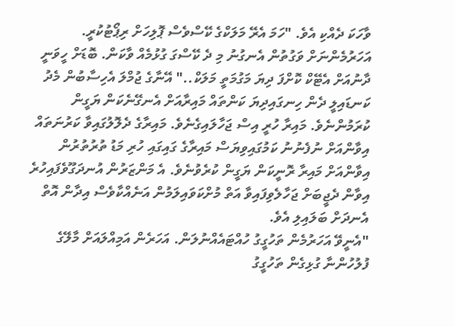ވާހަކަ ދެއްކި އެވެ. "ހަމަ އެރޭ މަލަކްގެ ކޭސްވެސް ޕޮލިހަށް ރިޕޯޓުކުރީ. އަހަރުމެންނަށް ވަގުތުން އެނގުނު މި ދެ ކޭސްގަ ގުޅުމެއް ވާކަން. ބޮޑަށް ހީވަނީ ދާނުއަށް އެޓޭކް ކޮށްފަ ދިޔަ މަގުމަތީ މަލަކް.." އޭނާގެ ޖުމްލަ އެހިސާބުން މެދު ކަނޑައިލީ ދެން ހިނގައިދިޔަ ކަންތައް މައިރާއަށް އެނގޭނެކަން ޔަގީން ކުރަމުންނެވެ. މައިރާ ހުރީ އިސް ޖަހާލައިގެނެވެ. މައިރާގެ ދެލޮލުގައިވާ ކަރުނަތައް އިވާންއަށް ނުފެނުނު ކަމުގައިވިޔަސް މައިރާގެ ގައިގައި ހުރި މަޑު ތުރުތުރުން އިވާންއަށް މައިރާ ރޮނީކަން ޔަގީން ކުރެވުނެވެ. އެ މަންޒަރުން އުނދަގޫވެފައިހުރެ އިވާން ދެޖީބަށް ޖަހާލެވިފައިވާ އަތް މުށްކަވައިލަމުން އަނެއްކާވެސް އިދާން އޮތް އެނދަށް ބަލައިލި އެވެ.
"އެނީވޭ އަހަރުމެން ތަހުގީގު ހުއްޓައެއްނުލަން. އަހަރެން އަމިއްލައަށް މާލޭގެ ފުލުހުންނާ ގުޅިގެން ތަހުގީގު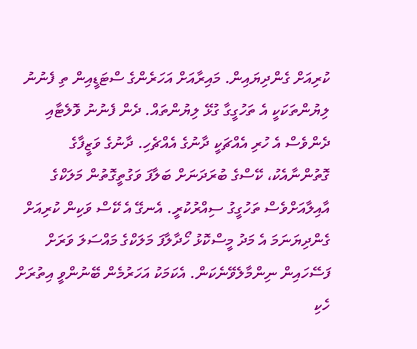ކުރިއަށް ގެންދިޔައިން. މައިރާއަށް އަހަރެންގެ ސްޓަޑީއިން ތި ފެނުނު ލިޔުންތަކަކީ އެ ތަހުގީގާ ގުޅޭ ލިޔުންތައް. ދެން ފެނުނު ވޮލެޓާއި ދެންވެސް އެ ހުރި އެއްޗަކީ ދާނުގެ އެއްޗެހި. ދާނުގެ ވަޒީފާގެ ގޮތުންނާއެކު، ކޭސްގެ ބުރަދަނަށް ބަލާފަ ވަގުތީގޮތުން މަލަކްގެ އާއިލާއަށްވެސް ތަހުގީގު ސިއްރުކުރީ. އެނގޭ އެ ކޭސް ވަކިން ކުރިއަށް ގެންދިޔަނަމަ އެ މަދު މީސްކޮޅު ހޯދާލާފަ މަލަކްގެ މައްސަލަ ވަރަށް ފަސޭހައިން ނިންމާލެވޭނެކަން. އެކަމަކު އަހަރުމެން ބޭނުންވީ އިތުރަށް ހެކި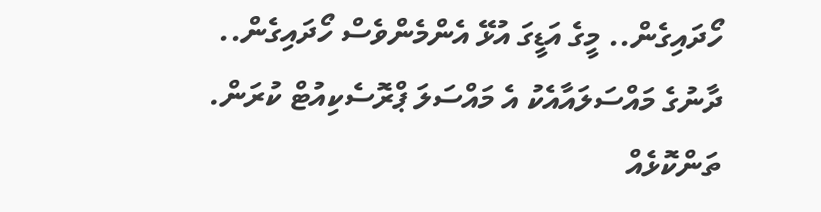ހޯދައިގެން.. މީގެ އަޑީގަ އުޅޭ އެންމެންވެސް ހޯދައިގެން.. ދާނުގެ މައްސަލައާއެކު އެ މައްސަލަ ޕްރޮސެކިއުޓް ކުރަން. ތަންކޮޅެއް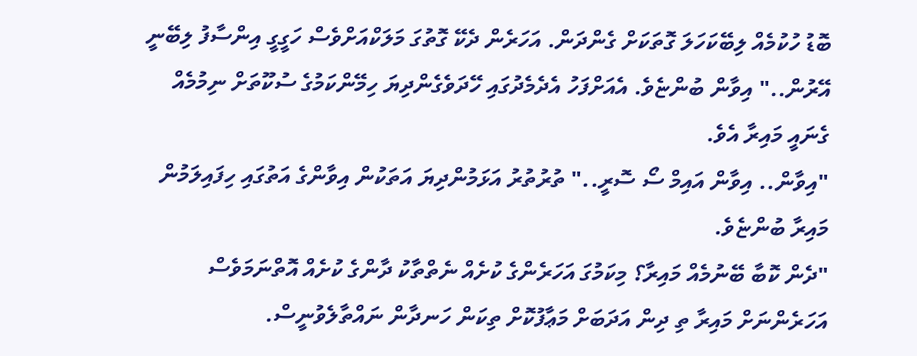ބޮޑު ހުކުމެއް ލިބޭކަހަލަ ގޮތަކަށް ގެންދަން. އަހަރެން ދެކޭ ގޮތުގަ މަލަކްއަށްވެސް ހަގީގީ އިންސާފު ލިބޭނީ އޭރުން.." އިވާން ބުންޏެވެ. އެއަށްފަހު އެދެމެދުގައި ހޭދަވެގެންދިޔަ ހިމޭންކަމުގެ ސުކޫތަށް ނިމުމެއް ގެނައީ މައިރާ އެވެ.
"އިވާން.. އިވާން އައިމް ސޯ ސޮރީ.." ތުރުތުރު އަޅަމުންދިޔަ އަތަކުން އިވާންގެ އަތުގައި ހިފައިލަމުން މައިރާ ބުންޏެވެ.
"ދެން ކޮބާ ބޭނުމެއް މައިރާ؟ މިކަމުގަ އަހަރެންގެ ކުށެއް ނެތްތާކު ދާންގެ ކުށެއް އޮތްނަމަވެސް އަހަރެންނަށް މައިރާ ތި ދިން އަދަބަށް މަޢާފުކޮށް ތިކަން ހަނދާން ނައްތާލެވުނީސް.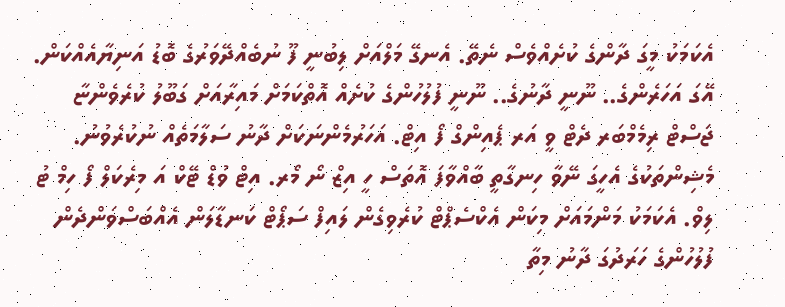އެކަމަކު މީގަ ދާންގެ ކުށެއްވެސް ނެތޭ. އެނގޭ މަލްއަށް ލިބުނީ ފޫ ނުބެއްދޭވަރުގެ ބޮޑު އަނިޔާއެއްކަން. އޭގަ އަހަރެންގެ.. ނޫނީ ދާނުގެ.. ނޫނީ ފުލުހުންގެ ކުށެއް އޮތްކަމަށް މައިރާއަށް ގަބޫލު ކުރެވެންޏާ ޖަސްޓް ރިމެމްބަރ ދެޓް ވީ އަރ ޕެއިންގް ފޯ އިޓް. އަހަރުމެންނަކަށް ދާނު ސަލާމަތެއް ނުކުރެވުނު. މެޝިންތަކުގެ އެހީގަ ނޭވާ ހިނގާތީ ބާއްވާފަ އޮތަސް ހީ އިޒް ނޯ މޯރ. އިޓް ވުޑް ޓޭކް އަ މިރެކަލް ފޯ ހިމް ޓު ލިވް. އެކަމަކު މަންމައަށް މިކަން އެކްސެޕްޓް ކުރެވިގެން ލައިފް ސަޕޯޓް ކަނޑާލަން އެއްބަސްވަންދެން ފުލުހުންގެ ހަރަދުގަ ދާނު މިތާ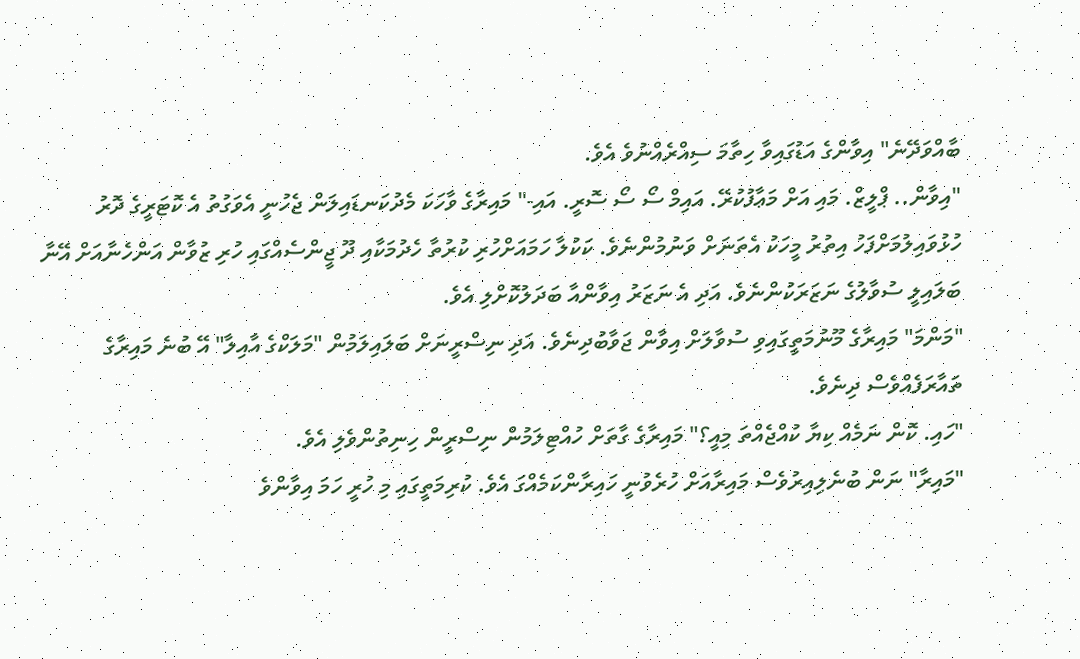ބާއްވަދޭނެ" އިވާންގެ އަޑުގައިވާ ހިތާމަ ސިއްރެއްނުވެ އެވެ.
"އިވާން.. ޕްލީޒް. މައި އަށް މަޢާފުކުރޭ. އައިމް ސޯ ސޯ ސޮރީ. އައި-" މައިރާގެ ވާހަކަ މެދުކަނޑައިލަން ޖެހުނީ އެވަގުތު އެ ކޮޓަރީގެ ދޮރު ހުޅުވައިލުމަށްފަހު އިތުރު މީހަކު އެތަނަށް ވަނުމުންނެވެ. ކަކުލާ ހަމައަށްހުރި ކުރުތާ ހެދުމަކާއި ދޫ ޖީންސެއްގައި ހުރި ޒުވާން އަންހެނާއަށް އޭނާ ބަލައިލީ ސުވާލުގެ ނަޒަރަކުންނެވެ. އަދި އެ ނަޒަރު އިވާންއާ ބަދަލުކޮށްލި އެވެ.
"މަންމަ" މައިރާގެ މޫނުމަތީގައިވި ސުވާލަށް އިވާން ޖަވާބުދިނެވެ. އަދި ނިސްރީނަށް ބަލައިލަމުން "މަލަކްގެ އާއިލާ" އޭ ބުނެ މައިރާގެ ތައާރަފެއްވެސް ދިނެވެ.
"ހައި. ކޮން ނަމެއް ކިޔާ ކުއްޖެއްތަ މިއީ؟" މައިރާގެ ގާތަށް ހުއްޓިލަމުން ނިސްރީން ހިނިތުންވެލި އެވެ.
"މައިރާ" ނަން ބުނެލިއިރުވެސް މައިރާއަށް ހުރެވުނީ ހައިރާންކަމެއްގަ އެވެ. ކުރިމަތީގައި މި ހުރީ ހަމަ އިވާންވެ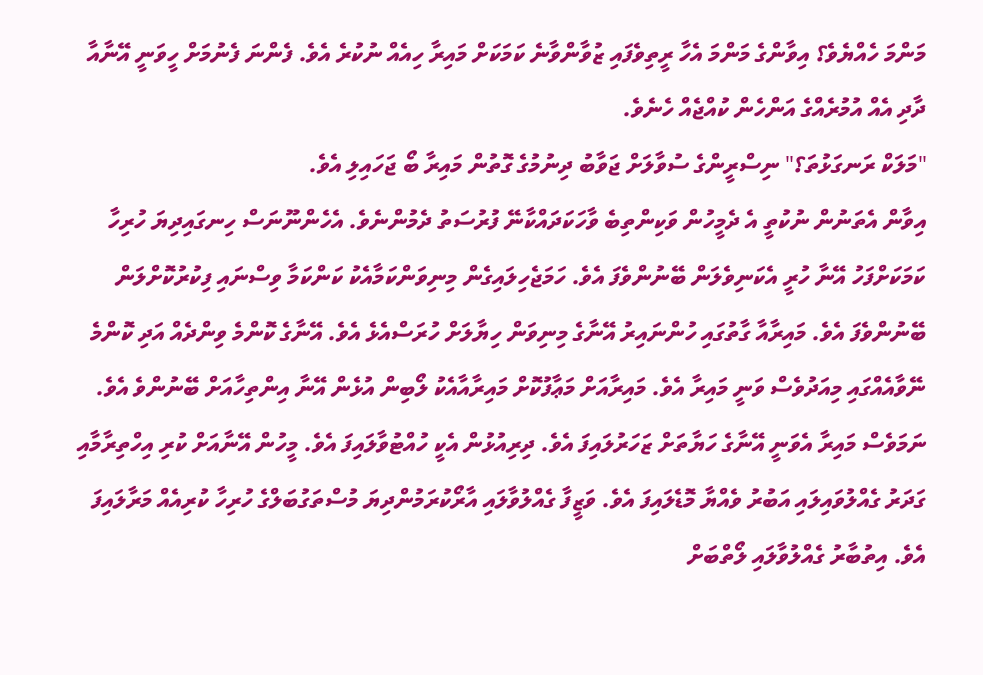މަންމަ ހެއްޔެވެ؟ އިވާންގެ މަންމަ އެހާ ރީތިވެފައި ޒުވާންވާނެ ކަމަކަށް މައިރާ ހިއެއް ނުކުރެ އެވެ. ފެންނަ ފެނުމަށް ހީވަނީ އޭނާއާ ދާދި އެއް އުމުރެއްގެ އަންހެން ކުއްޖެއް ހެނެވެ.
"މަލަކް ރަނގަޅުތަ؟" ނިސްރީންގެ ސުވާލަށް ޖަވާބު ދިނުމުގެ ގޮތުން މައިރާ ބޯ ޖަހައިލި އެވެ.
އިވާން އެތަނުން ނުކުތީ އެ ދެމީހުން ވަކިންތިބެ ވާހަކަދައްކާނޭ ފުރުސަތު ދެމުންނެވެ. އެހެންނޫނަސް ހިނގައިދިޔަ ހުރިހާ ކަމަކަށްފަހު އޭނާ ހުރީ އެކަނިވެލަން ބޭނުންވެފަ އެވެ. ހަމަޖެހިލައިގެން މިނިވަންކަމާއެކު ކަންކަމާ ވިސްނައި ފިކުރުކޮށްލަން ބޭނުންވެފަ އެވެ. މައިރާއާ ގާތުގައި ހުންނައިރު އޭނާގެ މިނިވަން ހިޔާލަށް ހުރަސްއެޅެ އެވެ. އޭނާގެ ކޮންމެ ވިންދެއް އަދި ކޮންމެ ނޭވާއެއްގައި މިއަދުވެސް ވަނީ މައިރާ އެވެ. މައިރާއަށް މަޢާފުކޮށް މައިރާއާއެކު ލޯބިން އުޅެން އޭނާ އިންތިހާއަށް ބޭނުންވެ އެވެ. ނަމަވެސް މައިރާ އެވަނީ އޭނާގެ ހަޔާތަށް ޒަހަރުލައިފަ އެވެ. ދިރިއުޅުން އެކީ ހުއްޓުވާލައިފަ އެވެ. މީހުން އޭނާއަށް ކުރި އިހްތިރާމާއި ގަދަރު ގެއްލުވައިލައި އަބުރު ވެއްޔާ މޮޑެލައިފަ އެވެ. ވަޒީފާ ގެއްލުވާލައި އާރޯކުރަމުންދިޔަ މުސްތަގުބަލްގެ ހުރިހާ ކުރިއެއް މަރާލައިފަ އެވެ. އިތުބާރު ގެއްލުވާލައި ލޯތްބަށް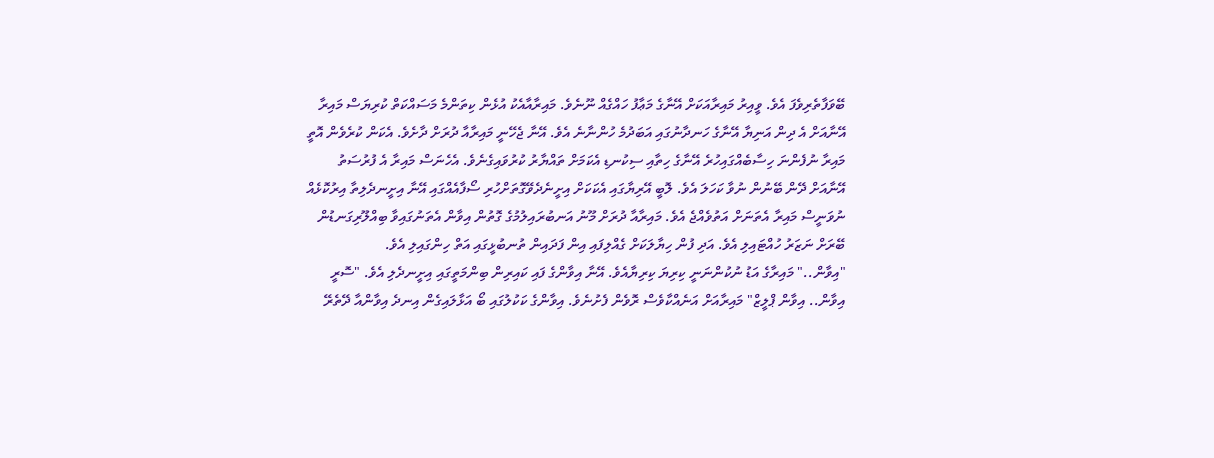ބޭވަފާތެރިވެފަ އެވެ. ވީއިރު މައިރާއަކަށް އޭނާގެ މަޢާފު ހައްގެއް ނޫނެވެ. މައިރާއާއެކު އުޅެން ކިތަންމެ މަސައްކަތް ކުރިޔަސް މައިރާ އޭނާއަށް އެ ދިން އަނިޔާ އޭނާގެ ހަނދާނުގައި އަބަދުމެ ހުންނާނެ އެވެ. އޭނާ ޖެހޭނީ މައިރާއާ ދުރަށް ދާށެވެ. އެކަން ކުރެވެން އޮތީ މައިރާ ނުފެންނަ ހިސާބެއްގައިހުރެ އޭނާގެ ހިތާއި ސިކުނޑި އެކަމަށް ތައްޔާރު ކުރުވައިގެނެވެ. އެހެނަސް މައިރާ އެ ފުރުސަތު އޭނާއަށް ދޭން ބޭނުން ނުވާ ކަހަލަ އެވެ. ލޮބީ އޭރިޔާގައި އެކަކަށް އިށީނެދެވޭގޮތަށްހުރި ސޯފާއެއްގައި އޭނާ އިށީނދެލިތާ އިރުކޮޅެއް ނުވަނީސް މައިރާ އެތަނަށް އަތުވެއްޖެ އެވެ. މައިރާއާ ދުރަށް މޫނު އަނބުރައިލުމުގެ ގޮތުން އިވާން އެތަނުގައިވާ ބިއްލޫރިގަނޑުން ބޭރަށް ނަޒަރު ހުއްޓައިލި އެވެ. އަދި ފުން ހިޔާލަކަށް ގެއްލިފައި އިން ފަދައިން ތުނބުޅީގައި އަތް ހިންގައިލި އެވެ.
"އިވާން.." މައިރާގެ އަޑު ނުކުންނަނީ ކިރިޔަ ކިރިޔާއެވެ. އޭނާ އިވާންގެ ފައި ކައިރިން ބިންމަތީގައި އިށީނދެލި އެވެ. "ސޮރީ އިވާން.. އިވާން ޕްލީޒް" މައިރާއަށް އަނެއްކާވެސް ރޮވެން ފެށުނެވެ. އިވާންގެ ކަކުލުގައި ބޯ އަޅާލައިގެން އިނދެ އިވާންއާ ދޭތެރޭ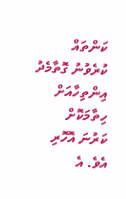ކަންތައް ކުރެވުނު ގޮތާމެދު އިންތިހާއަށް ހިތާމަކޮށް ކަރުނަ އޮހޮރި އެވެ. އެ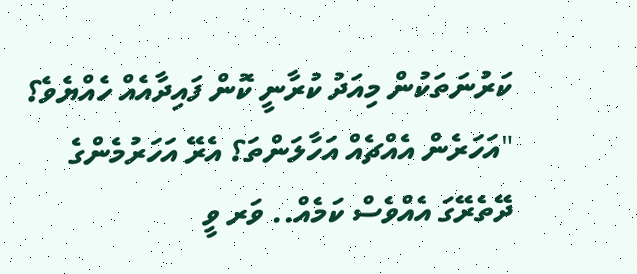ކަރުނަތަކުން މިއަދު ކުރާނީ ކޮން ފައިދާއެއް ހެއްޔެވެ؟
"އަހަރެން އެއްޗެއް އަހާލަންތަ؟ އެރޭ އަހަރުމެންގެ ދޭތެރޭގަ އެއްވެސް ކަމެއް.. ވަރ ވީ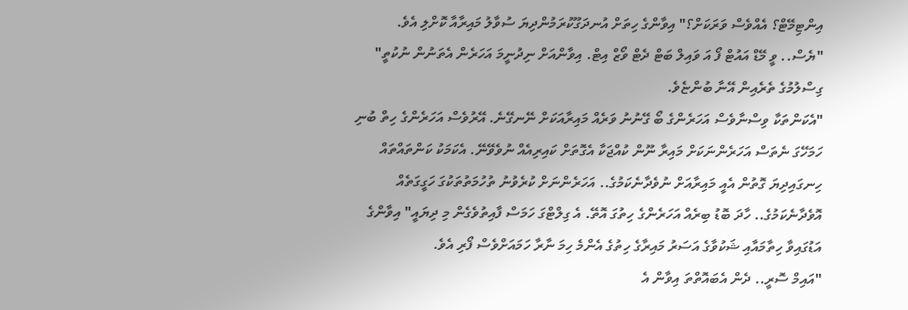އިންޓިމޭޓް؟ އެއްވެސް ވަރަކަށް؟" އިވާންގެ ހިތަށް އުނދަގޫކުރަމުންދިޔަ ސުވާލު މައިރާއާ ކޮށްލި އެވެ.
"ޔެސް.. ވީ މޭޑް އައުޓް ފޯ އަ ވައިލް ބަޓް ދެޓް ވޯޒް އިޓް. އިވާންއަށް ނިދުނީމަ އަހަރެން އެތަނުން ނުކުތީ" ގިސްލުމުގެ ތެރެއިން އޭނާ ބުންޏެވެ.
"އެކަންތަކާ ވިސްނާވެސް އަހަރެންގެ ބޯ ގޭނުނު ވަރެއް މައިރާއަކަށް ނޭނގޭނެ. އޭރުވެސް އަހަރެންގެ ހިތް ބުނި ހަމަހޭގަ ނެތަސް އަހަރެންނަކަށް މައިރާ ނޫން ކުއްޖަކާ އެގޮތަށް ކައިރިއެއް ނުވެވޭނޭ. އެކަމަކު ކަންތައްތައް ހިނގައިދިޔަ ގޮތުން އެއީ މައިރާއަށް ނުވެދާނެކަމުގެ.. އަހަރެންނަށް ކުރެވުނު ތުހުމަތުތަކުގަ ހަގީގަތެއް އޮވެދާނެކަމުގެ.. ހާދަ ބޮޑު ބިރެއް އަހަރެންގެ ހިތުގަ އޮތޭ. އެ ގިލްޓްގަ ހަމަސް ފާއިތުވެގެން މި ދިޔައީ" އިވާންގެ އަޑުގައިވާ ހިތާމައާއި ޝަކުވާގެ އަސަރު މައިރާގެ ހިތުގެ އެންމެ ހިމަ ނާރާ ހަމައަށްވެސް ފޯރި އެވެ.
"އައިމް ސޮރީ.. ދެން އެބައޮތްތަ އިވާން އެ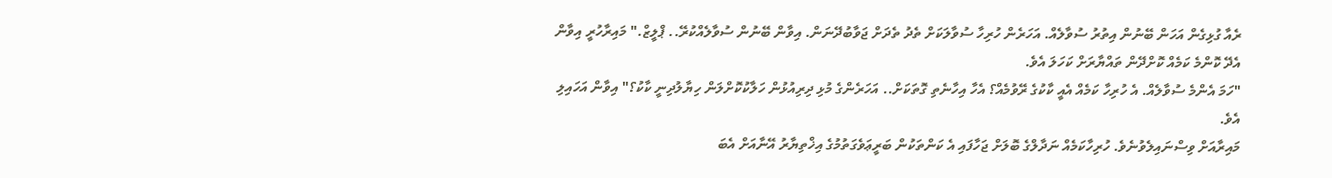ރެއާ ގުޅިގެން އަހަން ބޭނުން އިތުރު ސުވާލެއް. އަހަރެން ހުރިހާ ސުވާލަކަށް ތެދު ތެދަށް ޖަވާބުދޭނަން. އިވާން ބޭނުން ސުވާލެއްކުރޭ.. ޕްލީޒް." މައިރާހުރީ އިވާން އެދޭ ކޮންމެ ކަމެއް ކޮށްދޭން ތައްޔާރަށް ކަހަލަ އެވެ.
"ހަމަ އެންމެ ސުވާލެއް. އެ ހުރިހާ ކަމެއް އެއީ ކާކުގެ ރޭވުމެއް؟ އެހާ އިހާނެތި ގޮތަކަށް.. އަހަރެންގެ މުޅި ދިރިއުޅުން ހަލާކުކޮށްލަން ހިޔާލުދިނީ ކާކު؟" އިވާން އަހައިލި އެވެ.
މައިރާއަށް ވިސްނައިލެވުނެވެ. ހުރިހާކަމެއް ނަދާލްގެ ބޮލަށް ޖަހާފައި އެ ކަންތަކުން ބަރީޢަވެގަތުމުގެ އިޚްތިޔާރު އޭނާއަށް އެބަ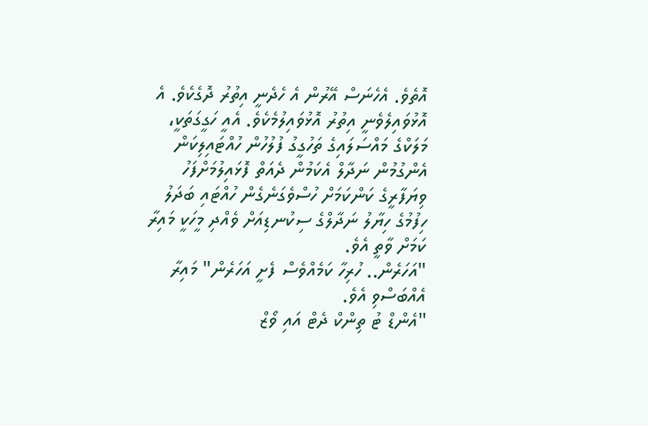އޮތެވެ. އެހެނަސް އޭރުން އެ ހެދެނީ އިތުރު ދޮގެކެވެ. އެ އޮޅުވައިލެވެނީ އިތުރު އޮޅުވައިލުމެކެވެ. އެއީ ހަގީގަތަކީ، މަލަކްގެ މައްސަލައިގެ ތަހުގީގު ފުލުހުން ހުއްޓައިލިކަން އެންގުމުން ނަދާލް އެކަމުން ދެއަތް ފޮޅައިލުމަށްފަހު ވިޔަފާރީގެ ކަންކަމަށް ހުސްވެގަނެގެން ހުއްޓައި ބަދަލު ހިފުމުގެ ހިޔާލު ނަދާލްގެ ސިކުނޑިއަށް ވެއްދި މީހަކީ މައިރާ ކަމަށް ވާތީ އެވެ.
"އަހަރެން.. ހުރިހާ ކަމެއްވެސް ފެށީ އަހަރެން" މައިރާ އެއްބަސްވި އެވެ.
"އެންޑް ޓު ތިންކް ދެޓް އައި ވޯޒް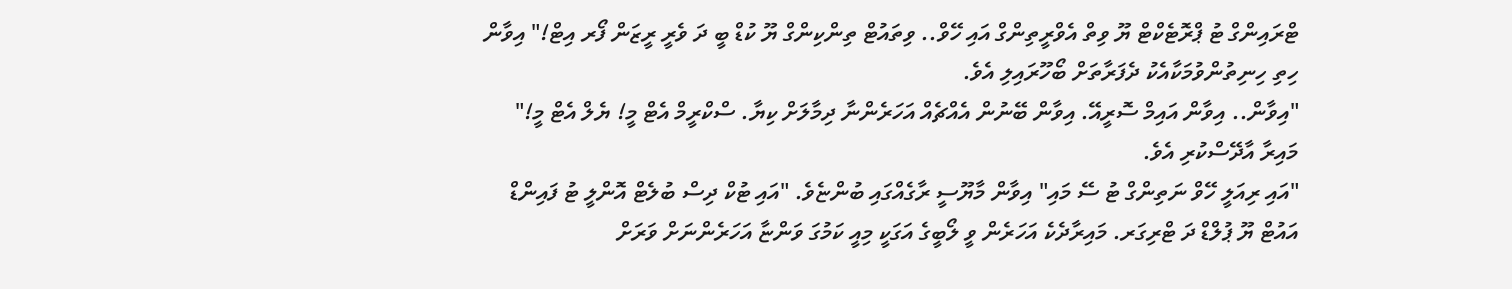ޓްރައިންގް ޓު ޕްރޮޓެކްޓް ޔޫ ވިތް އެވްރީތިންގް އައި ހޭވް.. ވިތައުޓް ތިންކިންގް ޔޫ ކުޑް ބީ ދަ ވެރީ ރީޒަން ފޯރ އިޓް!" އިވާން ހިތި ހިނިތުންވުމަކާއެކު ދެފަރާތަށް ބޯހޫރައިލި އެވެ.
"އިވާން.. އިވާން އައިމް ސޮރީއޭ. އިވާން ބޭނުން އެއްޗެއް އަހަރެންނާ ދިމާލަށް ކިޔާ. ސްކްރީމް އެޓް މީ! ޔެލް އެޓް މީ!" މައިރާ އާދޭސްކުރި އެވެ.
"އައި ރިއަލީ ހޭވް ނަތިންގް ޓު ސޭ މައި" އިވާން މާޔޫސީ ރާގެއްގައި ބުންޏެވެ. "އައި ޓުކް ދިސް ބުލެޓް އޮންލީ ޓު ފައިންޑް އައުޓް ޔޫ ޕުލްޑް ދަ ޓްރިގަރ. މައިރާދެކެ އަހަރެން ވީ ލޯބީގެ އަގަކީ މިއީ ކަމުގަ ވަންޏާ އަހަރެންނަށް ވަރަށް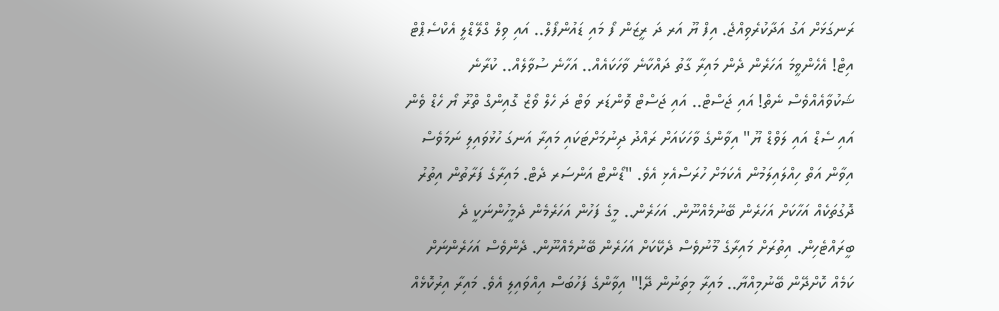ރަނގަޅަށް އަގު އަދާކުރެވިއްޖެ. އިފް ޔޫ އަރ ދަ ރީޒަން ފޯ މައި ޑައުންފޯލް.. އައި ވިލް ގްލޭޑްލީ އެކްސެޕްޓް އިޓް! އެހެންވީމަ އަހަރެން ދެން މައިރާ ގާތު ދައްކާނެ ވާހަކައެއް.. އަހާނެ ސުވާލެއް.. ކުރާނެ ޝަކުވާއެއްވެސް ނެތް! އައި ޖަސްޓް.. އައި ޖަސްޓް ވޮންޑަރ ވަޓް ދަ ހެލް ވޯޒް ގޮއިންގް ތްރޫ ޔޯ ހެޑް ވެން އައި ސެޑް އައި ލަވްޑް ޔޫ" އިވާންގެ ވާހަކައަށް ރައްދު ދިނުމަށްޓަކައި މައިރާ އަނގަ ހުޅުވައިލި ނަމަވެސް އިވާން އަތް ހިއްލައިލަމުން އެކަމަށް ހުރަސްއެޅި އެވެ. "ޑޯންޓް އަންސަރ ދެޓް. މައިރާގެ ފަރާތުން އިތުރު ދޮގުތަކެއް އަހާކަށް އަހަރެން ބޭނުމެއްނޫން. އަހަރެން.. މީގެ ފަހުން އަހަރެމެން ދެމީހުންނަކީ ދެ ބީރައްޓެހިން. އިތުރަށް މައިރާގެ މޫނުވެސް ދެކޭކަށް އަހަރެން ބޭނުމެއްނޫން. ދެންވެސް އަހަރެންނަށް ކަމެއް ކޮށްދޭން ބޭނުމިއްޔާ.. މައިރާ މިތަނުން ދޭ!" އިވާންގެ ފަހުބަސް އިއްވައިލި އެވެ. މައިރާ އިރުކޮޅެއް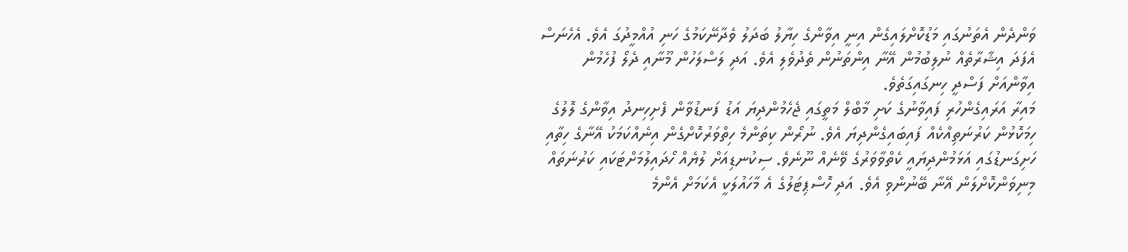ވަންދެން އެތަނުގައި މަޑުކޮށްލައިގެން އިނީ އިވާންގެ ހިޔާލު ބަދަލު ވެދާނޭކަމުގެ ހަނި އުއްމީދުގަ އެވެ. އެހެނަސް އެފަދަ އިޝާރާތެއް ނުލިބުމުން އޭނާ އިންތަނުން ތެދުވެލި އެވެ. އަދި ލަސްލަހުން މޫނާއި ދެލޯ ފުހެމުން އިވާންއަށް ފަސްދީ ހިނގައިގަތެވެ.
މައިރާ އަރައިގެންހުރި ފައިވާނުގެ ކަށި މާބްލް މަތީގައި ޖެހެމުންދިޔަ އަޑު ފަނޑުވާން ފެށިހިނދު އިވާންގެ ލޮލުގެ ހިމަކޮޅުން ކަރުނަތިއްކެއް ފައިބައިގެންދިޔަ އެވެ. ނުރޯން ކިތަންމެ ހިތްވަރުކޮށްގެން އިނެއްކަމަކު އޭނާގެ ހިތާއި ހަށިގަނޑުގައި އަޅަމުންދިޔައީ ކެތްވާވަރުގެ ވޭނެއް ނޫނެވެ. ސިކުނޑިއަށް ލުޔެއް ހޯދައިލުމަށްޓަކައި ކަރުނަތައް މިނިވަންކޮށްލަން އޭނާ ބޭނުންވި އެވެ. އަދި ހޮސްޕިޓަލުގެ އެ މާހައުލަކީ އެކަމަށް އެންމެ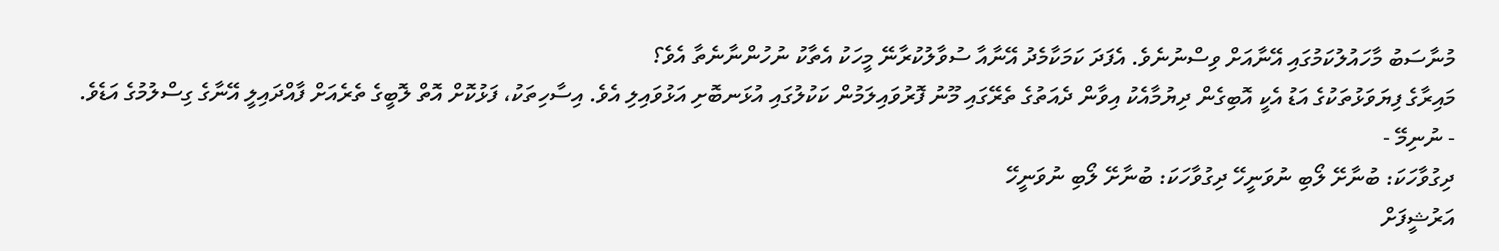މުނާސަބު މާހައުލުކަމުގައި އޭނާއަށް ވިސްނުނެވެ. އެފަދަ ކަމަކާމެދު އޭނާއާ ސުވާލުކުރާނޭ މީހަކު އެތާކު ނުހުންނާނެތާ އެވެ؟
މައިރާގެ ފިޔަވަޅުތަކުގެ އަޑު އެކީ އޮބިގެން ދިޔުމާއެކު އިވާން ދެއަތުގެ ތެރޭގައި މޫނު ފޮރުވައިލަމުން ކަކުލުގައި އުޅަނބޮށި އަޅުވައިލި އެވެ. އިސާހިތަކު، ފަޅުކޮށް އޮތް ލޮބީގެ ތެރެއަށް ފާއްދައިލީ އޭނާގެ ގިސްލުމުގެ އަޑެވެ.
- ނުނިމޭ -
ދިގުވާހަކަ: ބުނާށޭ ލޯބި ނުވަނީހޭ ދިގުވާހަކަ: ބުނާށޭ ލޯބި ނުވަނީހޭ
އަރުޝީފަށް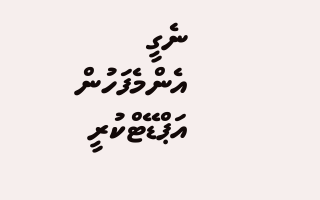ނެގީ
އެންމެފަހުން އަޕްޑޭޓްކުރީ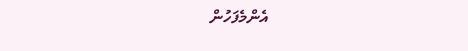އެންމެފަހުން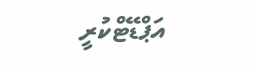އަޕްޑޭޓްކުރީ